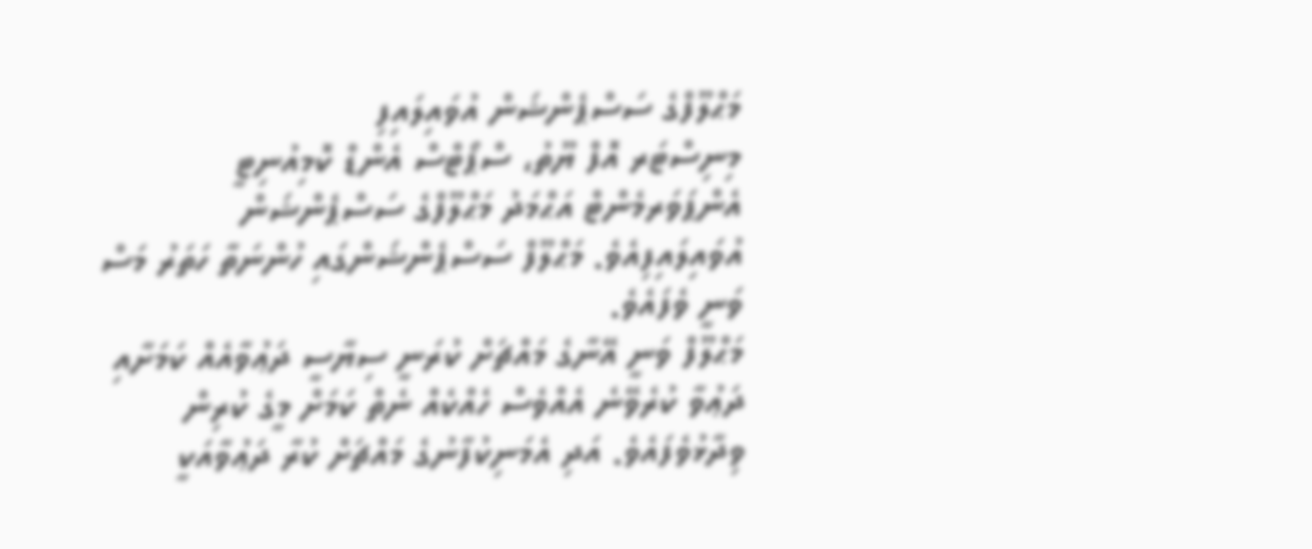މަޙްލޫފްގެ ސަސްޕެންޝަން އުވައިލައިފި
މިނިސްޓަރ އޮފް ޔޫތު، ސްޕޯޓްސް އެންޑް ކޮމިއުނިޓީ އެންޕަވަރމެންޓް އަޙްމަދު މަޙްލޫފްގެ ސަސްޕެންޝަން އުވައިލައިފިއެވެ. މަޙްލޫފް ސަސްޕެންޝަންގައި ހުންނަތާ ހަތަރު މަސް ވަނީ ވެފައެވެ.
މަޙްލޫފް ވަނީ އޭނާގެ މައްޗަށް ކުރަނީ ސިޔާސީ ދަޢުވާއެއް ކަމަށާއި ދަޢުވާ ކުރެވޭނެ އެއްވެސް ހެއްކެއް ނެތް ކަމަށް މީގެ ކުރިން ވިދާޅުވެފައެވެ. އަދި އެމަނިކުފާނުގެ މައްޗަށް ކުރާ ދަޢުވާއަކީ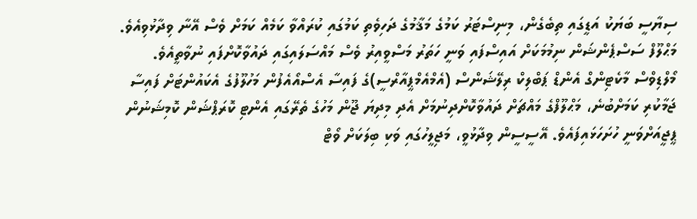ސިޔާސީ ބަޔަކު އަޑީގައި ތިބެގެން، މިނިސްޓަރު ކަމުގެ މަޤާމުގެ ދަހިވެތި ކަމުގައި ކުރައްވާ ކަމެއް ކަމަށް ވެސް އޭނާ ވިދާޅުވިއެވެ.
މަޙްލޫފް ސަސްޕެންޝަން ނިމުމަކަށް އައިސްފައި ވަނީ ހަތަރު މަސްވީއިރު ވެސް މައްސަލައިގައި ދައުވާކޮށްފައި ނުވާތީއެވެ.
މޯލްޑިވްސް މާކެޓިންގް އެންޑް ޕަބްލިކް ރިލޭޝަންސް (އެމްއެމްޕީއާރްސީ)ގެ ފައިސާ އެސްއޯއެފުން މަހުލޫފުގެ އެކައުންޓަށް ފައިސާ ޖަމާކުރި ކަމަށްބުނެ، މަޙްލޫފްގެ މައްޗަށް ދައުވާކޮށްދިނުމަށް އެދި މިދިޔަ ޖޫން މަހުގެ ތެރޭގައި އެންޓި ކޮރަޕްޝަން ކޮމިޝަނުން ޕީޖީއަށްވަނީ ހުށަހަޅައިފައެވެ. އޭސީސީން ވިދާޅުވީ، މަޖިލީހުގައި ވަކި ބިލަކަށް ވޯޓް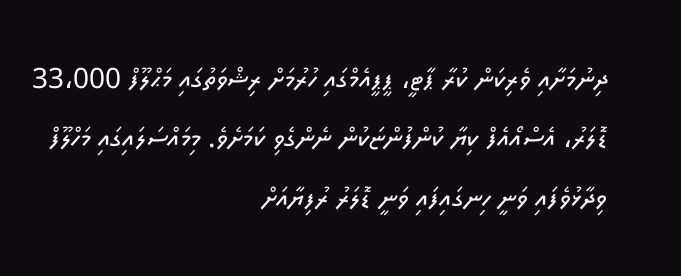ދިނުމަށާއި ވެރިކަން ކުރާ ޕާޓީ، ޕީޕީއެމްގައި ހުރުމަށް ރިޝްވަތުގައި މަޙްލޫފް 33،000 ޑޮލަރު، އެސްއޯއެފް ކިޔާ ކުންފުންޏަކުން ނެންގެވި ކަމަށެވެ. މިމައްސަލައިގައި މަހްލޫފް ވިދާޅުވެފައި ވަނީ ހިނގައިފައި ވަނީ ޑޮލަރު ރުފިޔާއަށް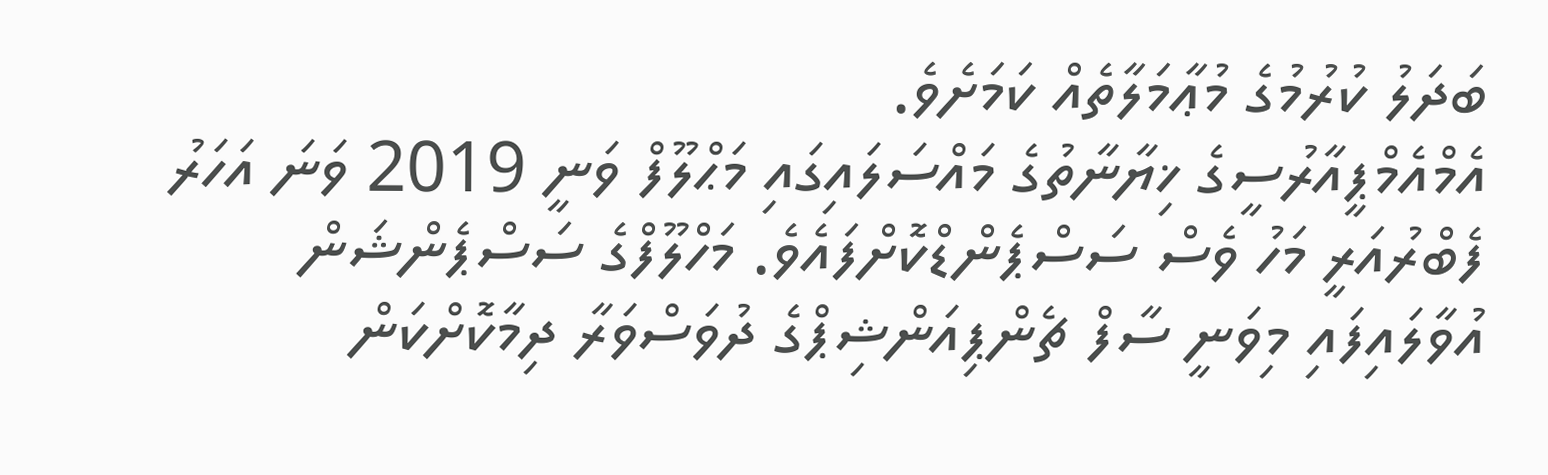ބަދަލު ކުރުމުގެ މުޢާމަލާތެއް ކަމަށެވެ.
އެމްއެމްޕީއާރުސީގެ ޚިޔާނާތުގެ މައްސަލައިގައި މަޙްލޫފް ވަނީ 2019 ވަނަ އަހަރު ފެބްރުއަރީ މަހު ވެސް ސަސްޕެންޑްކޮށްފައެވެ. މަހްލޫފްގެ ސަސްޕެންޝަން އުވާލައިފައި މިވަނީ ސާފް ޗެންޕިއަންޝިޕްގެ ދުވަސްވަރާ ދިމާކޮށްކަން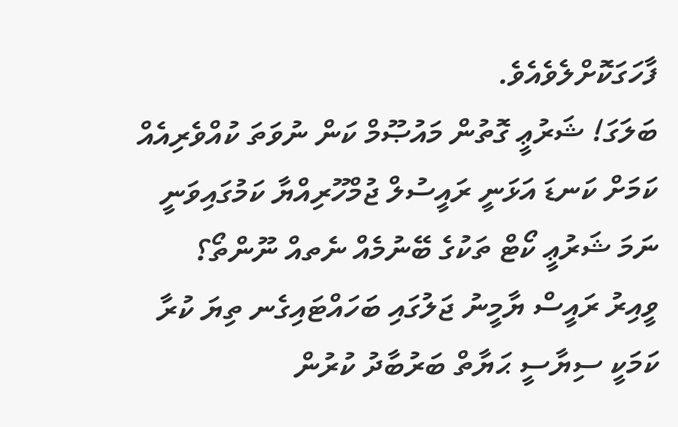ފާހަގަކޮށްލެވެއެވެ.
ބަލަގަ! ޝަރުޢީ ގޮތުން މައުޞޫމް ކަން ނުވަތަ ކުއްވެރިއެއް ކަމަށް ކަނޑަ އަޅަނީ ރައީސުލް ޖުމްހޫރިއްޔާ ކަމުގައިވަނީ ނަމަ ޝަރުޢީ ކޯޓް ތަކުގެ ބޭނުމެއް ނެތއް ނޫންތޯ؟
ވީއިރު ރައީސް ޔާމީނު ޖަލުގައި ބަހައްޓައިގެނ ތިޔަ ކުރާ ކަމަކީ ސިޔާސީ ޙަޔާތް ބަރުބާދު ކުރުން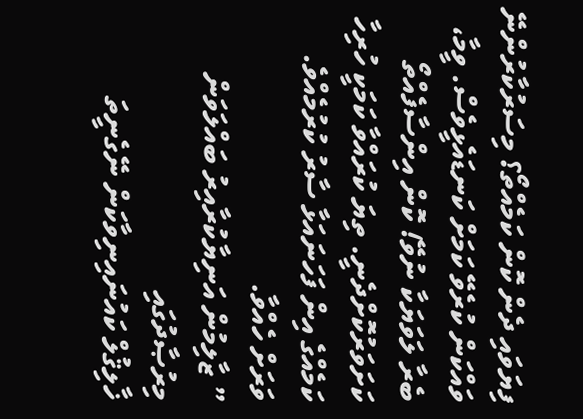ފިޔަވައި ދެން ކޮން ކަމެއްތޯ؟ މިސަރުކާރުންނޭ ވައްކަން ކުރެވޭ ކަމަށް ކަނޑައެޅީވެސް. ވީމާ، ބެރާ ލަވަޔަކާ ނުވޭ! ކޮން އިންސާފެއްތޯ ކަށަވަރުކޮށްދެނީ. ތިޔަ ކުރައްވާ ކަމަކީ ހުރިހާ ކަމެއްގެ އިން ފަހަނައަޅާ ސާރު ކުރުމެއްވެ. ވަރަށް ހެއްވާ.
” ޒާލިމުން އަނިޔާކުރާއިރު ބައްލަވަން މިރުޞާދުގައި
ޚާލިޤުލް ކައުނައިނިވާކަން ނޭގެނީތަ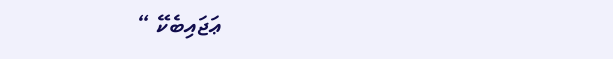ޢަޖައިބެކޭ “